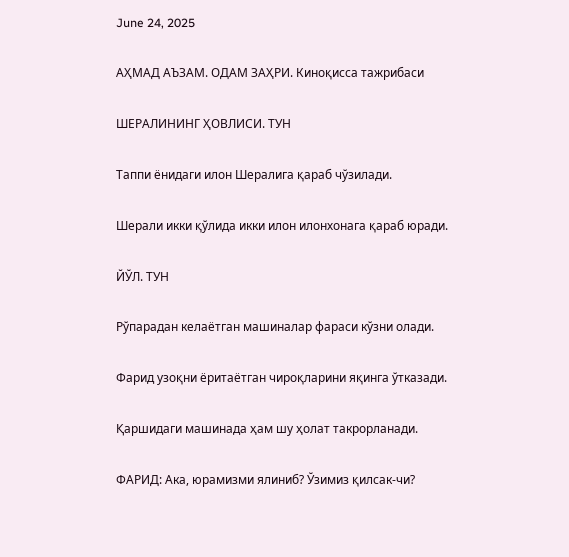June 24, 2025

АҲМАД АЪЗАМ. ОДАМ ЗАҲРИ. Киноқисса тажрибаси

ШЕРАЛИНИНГ ҲОВЛИСИ. ТУН

Таппи ёнидаги илон Шералига қараб чўзилади.

Шерали икки қўлида икки илон илонхонага қараб юради.

ЙЎЛ. ТУН

Рўпарадан келаётган машиналар фараси кўзни олади.

Фарид узоқни ёритаётган чироқларини яқинга ўтказади.

Қаршидаги машинада ҳам шу ҳолат такрорланади.

ФАРИД: Ака, юрамизми ялиниб? Ўзимиз қилсак-чи?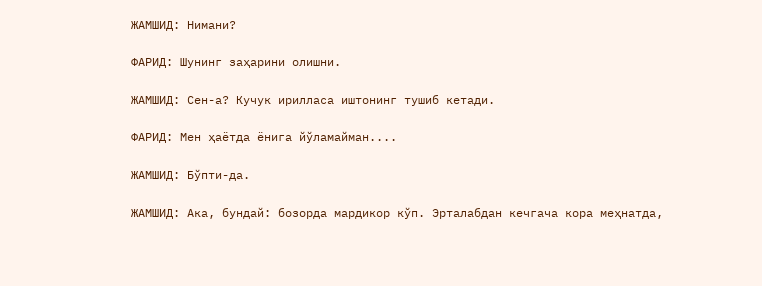ЖАМШИД: Нимани?

ФАРИД: Шунинг заҳарини олишни.

ЖАМШИД: Сен-а? Кучук ирилласа иштонинг тушиб кетади.

ФАРИД: Мен ҳаётда ёнига йўламайман....

ЖАМШИД: Бўпти-да.

ЖАМШИД: Ака, бундай: бозорда мардикор кўп. Эрталабдан кечгача кора меҳнатда,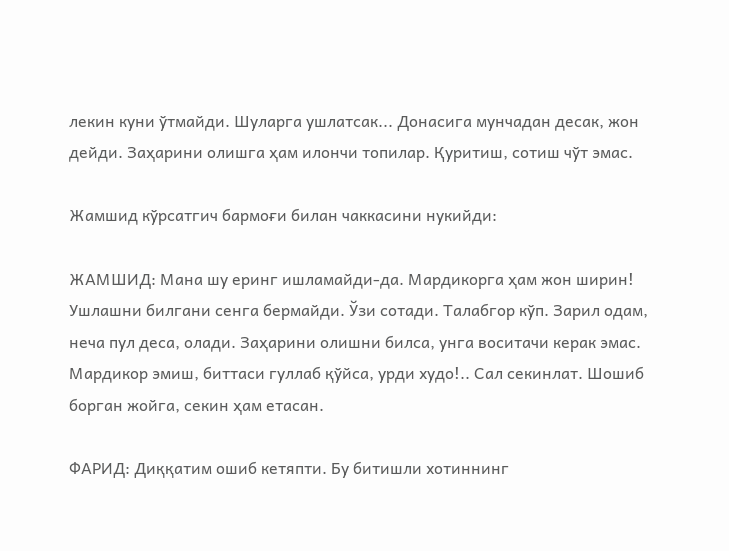лекин куни ўтмайди. Шуларга ушлатсак... Донасига мунчадан десак, жон дейди. Заҳарини олишга ҳам илончи топилар. Қуритиш, сотиш чўт эмас.

Жамшид кўрсатгич бармоғи билан чаккасини нукийди:

ЖАМШИД: Мана шу еринг ишламайди-да. Мардикорга ҳам жон ширин! Ушлашни билгани сенга бермайди. Ўзи сотади. Талабгор кўп. Зарил одам, неча пул деса, олади. Заҳарини олишни билса, унга воситачи керак эмас. Мардикор эмиш, биттаси гуллаб қўйса, урди худо!.. Сал секинлат. Шошиб борган жойга, секин ҳам етасан.

ФАРИД: Диққатим ошиб кетяпти. Бу битишли хотиннинг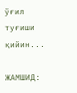ўғил туғиши қийин...

ЖАМШИД: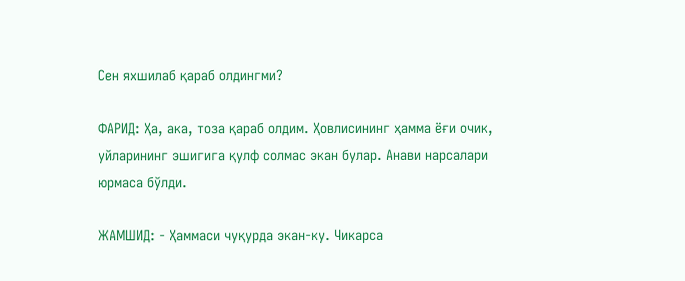Сен яхшилаб қараб олдингми?

ФАРИД: Ҳа, ака, тоза қараб олдим. Ҳовлисининг ҳамма ёғи очик, уйларининг эшигига қулф солмас экан булар. Анави нарсалари юрмаса бўлди.

ЖАМШИД: - Ҳаммаси чуқурда экан-ку. Чикарса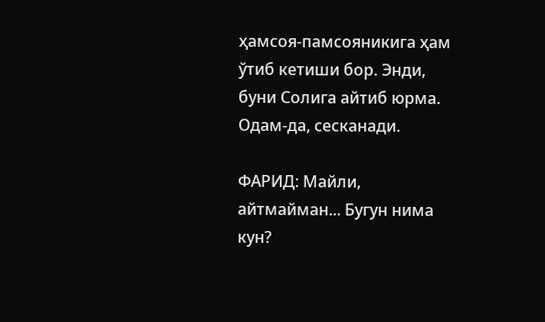ҳамсоя-памсояникига ҳам ўтиб кетиши бор. Энди, буни Солига айтиб юрма. Одам-да, сесканади.

ФАРИД: Майли, айтмайман... Бугун нима кун?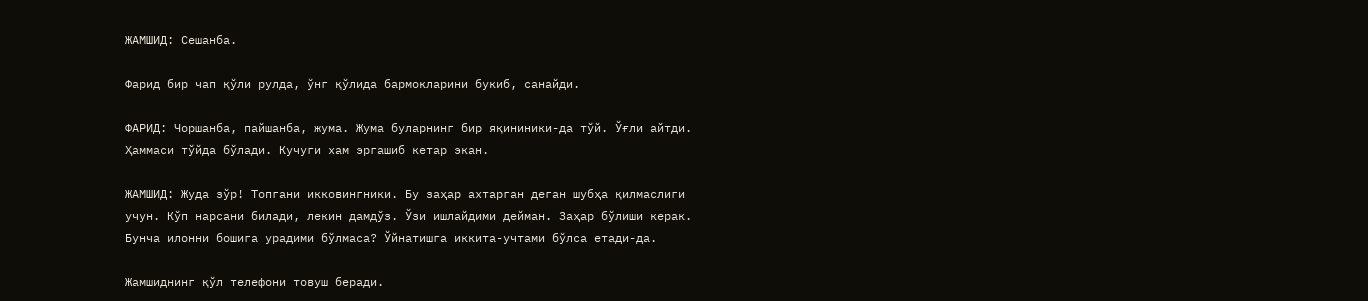ЖАМШИД: Сешанба.

Фарид бир чап қўли рулда, ўнг қўлида бармокларини букиб, санайди.

ФАРИД: Чоршанба, пайшанба, жума. Жума буларнинг бир яқининики-да тўй. Ўғли айтди. Ҳаммаси тўйда бўлади. Кучуги хам эргашиб кетар экан.

ЖАМШИД: Жуда зўр! Топгани икковингники. Бу заҳар ахтарган деган шубҳа қилмаслиги учун. Кўп нарсани билади, лекин дамдўз. Ўзи ишлайдими дейман. Заҳар бўлиши керак. Бунча илонни бошига урадими бўлмаса? Ўйнатишга иккита-учтами бўлса етади-да.

Жамшиднинг қўл телефони товуш беради.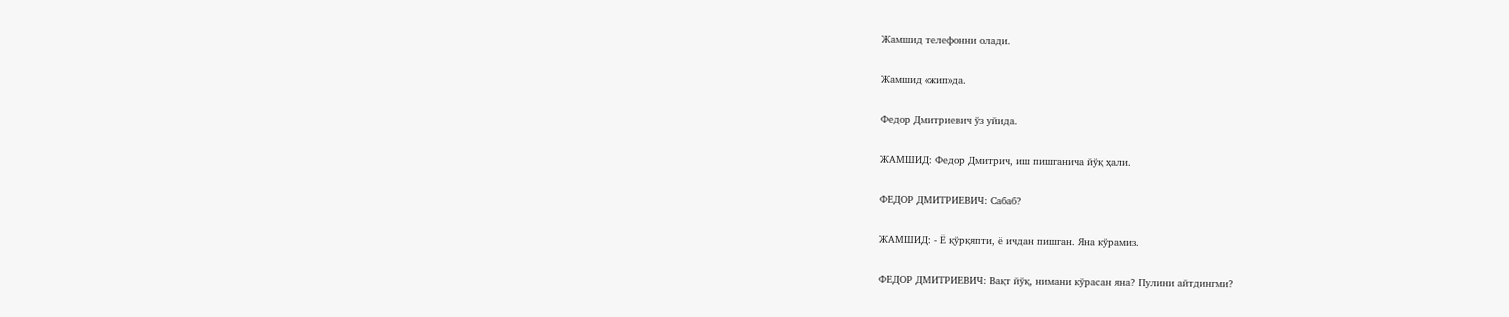Жамшид телефонни олади.

Жамшид «жип»да.

Федор Дмитриевич ўз уйида.

ЖАМШИД: Федор Дмитрич, иш пишганича йўқ ҳали.

ФЕДОР ДМИТРИЕВИЧ: Сабаб?

ЖАМШИД: - Ё қўрқяпти, ё ичдан пишган. Яна кўрамиз.

ФЕДОР ДМИТРИЕВИЧ: Вақт йўқ, нимани кўрасан яна? Пулини айтдингми?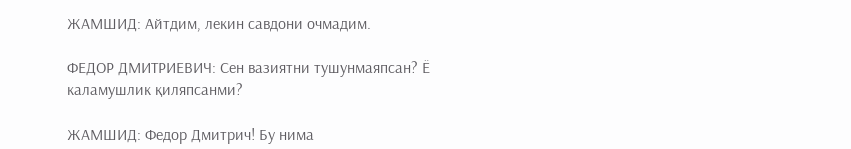ЖАМШИД: Айтдим, лекин савдони очмадим.

ФЕДОР ДМИТРИЕВИЧ: Сен вазиятни тушунмаяпсан? Ё каламушлик қиляпсанми?

ЖАМШИД: Федор Дмитрич! Бу нима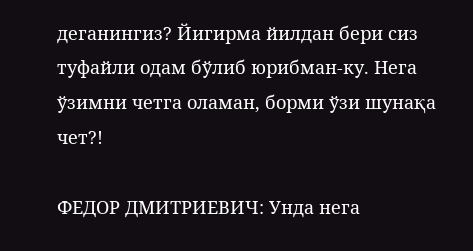деганингиз? Йигирма йилдан бери сиз туфайли одам бўлиб юрибман-ку. Нега ўзимни четга оламан, борми ўзи шунақа чет?!

ФЕДОР ДМИТРИЕВИЧ: Унда нега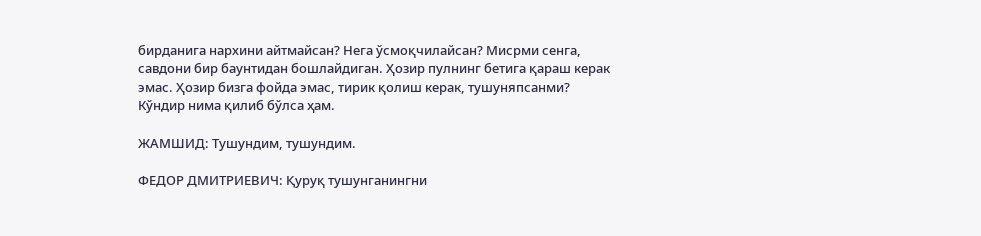бирданига нархини айтмайсан? Нега ўсмоқчилайсан? Мисрми сенга, савдони бир баунтидан бошлайдиган. Ҳозир пулнинг бетига қараш керак эмас. Ҳозир бизга фойда эмас, тирик қолиш керак, тушуняпсанми? Кўндир нима қилиб бўлса ҳам.

ЖАМШИД: Тушундим, тушундим.

ФЕДОР ДМИТРИЕВИЧ: Қуруқ тушунганингни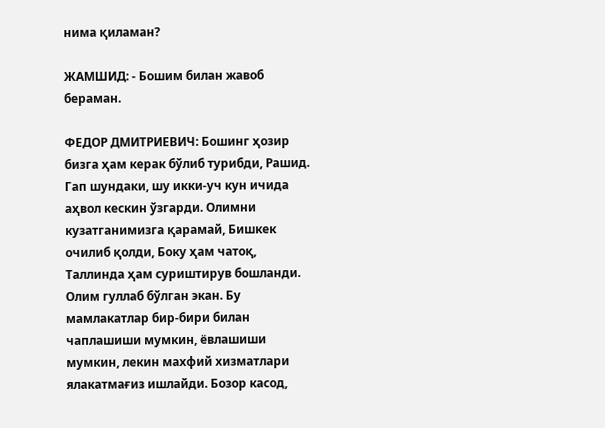нима қиламан?

ЖАМШИД: - Бошим билан жавоб бераман.

ФЕДОР ДМИТРИЕВИЧ: Бошинг ҳозир бизга ҳам керак бўлиб турибди, Рашид. Гап шундаки, шу икки-уч кун ичида аҳвол кескин ўзгарди. Олимни кузатганимизга қарамай, Бишкек очилиб қолди, Боку ҳам чатоқ, Таллинда ҳам суриштирув бошланди. Олим гуллаб бўлган экан. Бу мамлакатлар бир-бири билан чаплашиши мумкин, ёвлашиши мумкин, лекин махфий хизматлари ялакатмағиз ишлайди. Бозор касод,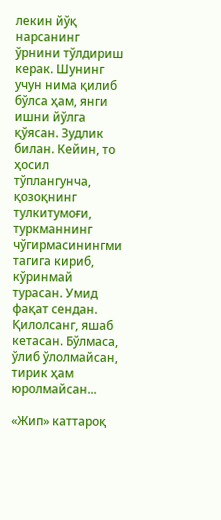лекин йўқ нарсанинг ўрнини тўлдириш керак. Шунинг учун нима қилиб бўлса ҳам, янги ишни йўлга қўясан. Зудлик билан. Кейин, то ҳосил тўплангунча, қозоқнинг тулкитумоғи, туркманнинг чўгирмасинингми тагига кириб, кўринмай турасан. Умид фақат сендан. Қилолсанг, яшаб кетасан. Бўлмаса, ўлиб ўлолмайсан, тирик ҳам юролмайсан...

«Жип» каттароқ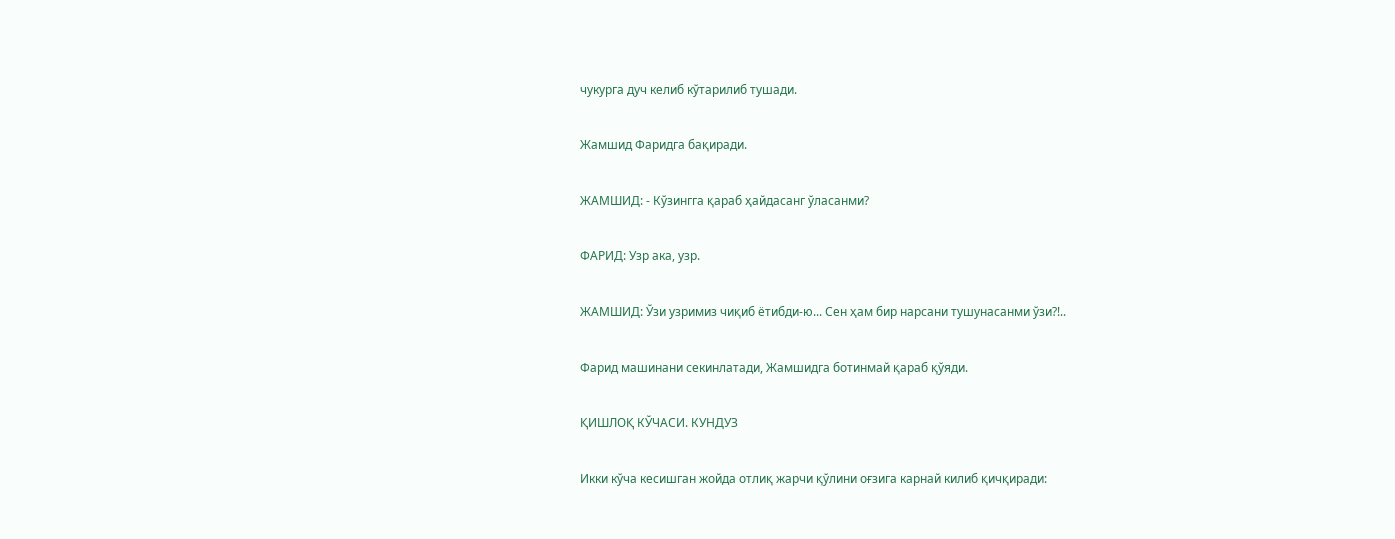чукурга дуч келиб кўтарилиб тушади.

Жамшид Фаридга бақиради.

ЖАМШИД: - Кўзингга қараб ҳайдасанг ўласанми?

ФАРИД: Узр ака, узр.

ЖАМШИД: Ўзи узримиз чиқиб ётибди-ю... Сен ҳам бир нарсани тушунасанми ўзи?!..

Фарид машинани секинлатади, Жамшидга ботинмай қараб қўяди.

ҚИШЛОҚ КЎЧАСИ. КУНДУЗ

Икки кўча кесишган жойда отлиқ жарчи қўлини оғзига карнай килиб қичқиради: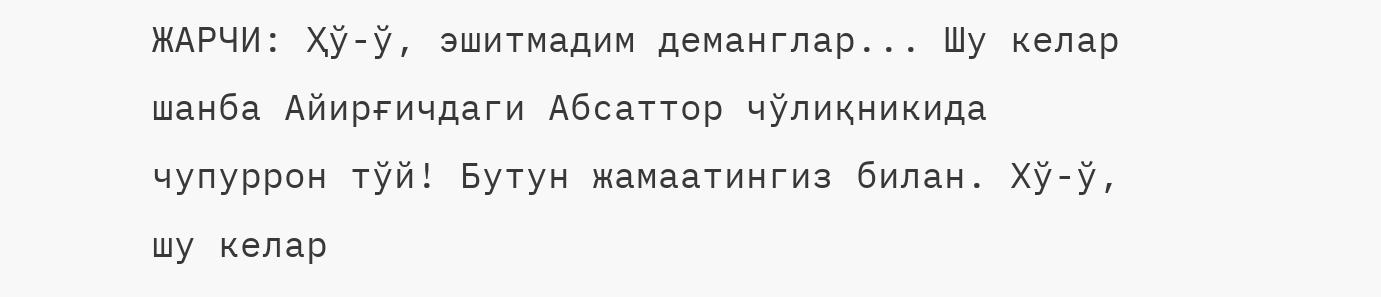ЖАРЧИ: Ҳў-ў, эшитмадим деманглар... Шу келар шанба Айирғичдаги Абсаттор чўлиқникида чупуррон тўй! Бутун жамаатингиз билан. Хў-ў, шу келар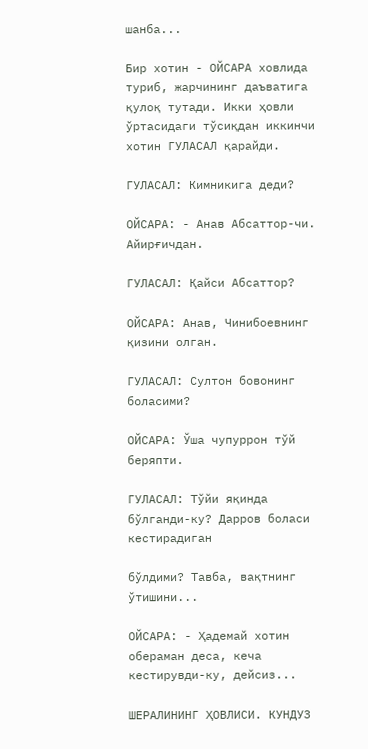шанба...

Бир хотин - ОЙСАРА ховлида туриб, жарчининг даъватига қулоқ тутади. Икки ҳовли ўртасидаги тўсиқдан иккинчи хотин ГУЛАСАЛ қарайди.

ГУЛАСАЛ: Кимникига деди?

ОЙСАРА: - Анав Абсаттор-чи. Айирғичдан.

ГУЛАСАЛ: Қайси Абсаттор?

ОЙСАРА: Анав, Чинибоевнинг қизини олган.

ГУЛАСАЛ: Султон бовонинг боласими?

ОЙСАРА: Ўша чупуррон тўй беряпти.

ГУЛАСАЛ: Тўйи яқинда бўлганди-ку? Дарров боласи кестирадиган

бўлдими? Тавба, вақтнинг ўтишини...

ОЙСАРА: - Ҳадемай хотин обераман деса, кеча кестирувди-ку, дейсиз...

ШЕРАЛИНИНГ ҲОВЛИСИ. КУНДУЗ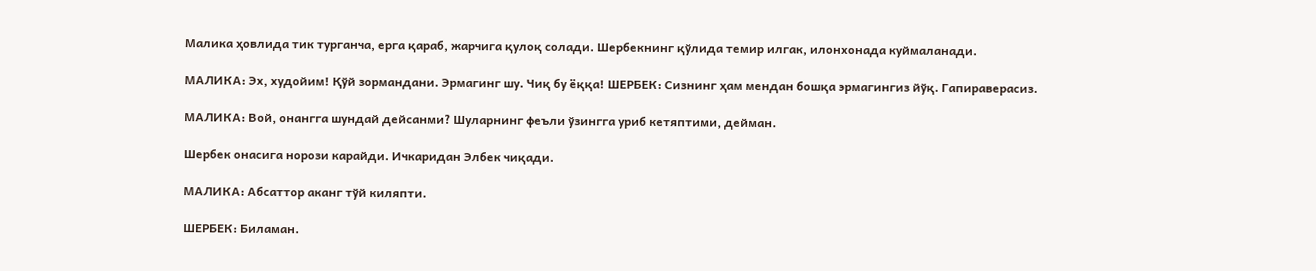Малика ҳовлида тик турганча, ерга қараб, жарчига қулоқ солади. Шербекнинг қўлида темир илгак, илонхонада куймаланади.

МАЛИКА: Эх, худойим! Қўй зормандани. Эрмагинг шу. Чиқ бу ёққа! ШЕРБЕК: Сизнинг ҳам мендан бошқа эрмагингиз йўқ. Гапираверасиз.

МАЛИКА: Вой, онангга шундай дейсанми? Шуларнинг феъли ўзингга уриб кетяптими, дейман.

Шербек онасига норози карайди. Ичкаридан Элбек чиқади.

МАЛИКА: Абсаттор аканг тўй киляпти.

ШЕРБЕК: Биламан.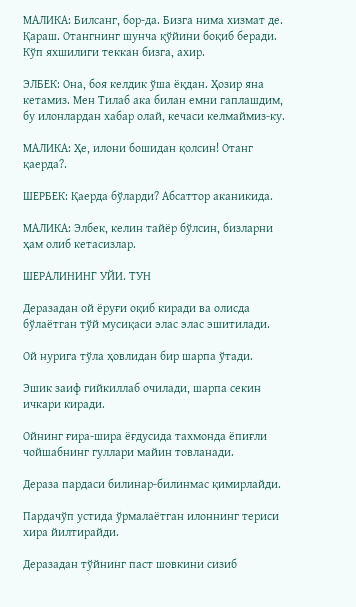МАЛИКА: Билсанг, бор-да. Бизга нима хизмат де. Қараш. Отангнинг шунча қўйини боқиб беради. Кўп яхшилиги теккан бизга, ахир.

ЭЛБЕК: Она, боя келдик ўша ёқдан. Ҳозир яна кетамиз. Мен Тилаб ака билан емни гаплашдим, бу илонлардан хабар олай, кечаси келмаймиз-ку.

МАЛИКА: Ҳе, илони бошидан қолсин! Отанг қаерда?.

ШЕРБЕК: Қаерда бўларди? Абсаттор аканикида.

МАЛИКА: Элбек, келин тайёр бўлсин, бизларни ҳам олиб кетасизлар.

ШЕРАЛИНИНГ УЙИ. ТУН

Деразадан ой ёруғи оқиб киради ва олисда бўлаётган тўй мусиқаси элас элас эшитилади.

Ой нурига тўла ҳовлидан бир шарпа ўтади.

Эшик заиф гийкиллаб очилади, шарпа секин ичкари киради.

Ойнинг ғира-шира ёғдусида тахмонда ёпиғли чойшабнинг гуллари майин товланади.

Дераза пардаси билинар-билинмас қимирлайди.

Пардачўп устида ўрмалаётган илоннинг териси хира йилтирайди.

Деразадан тўйнинг паст шовкини сизиб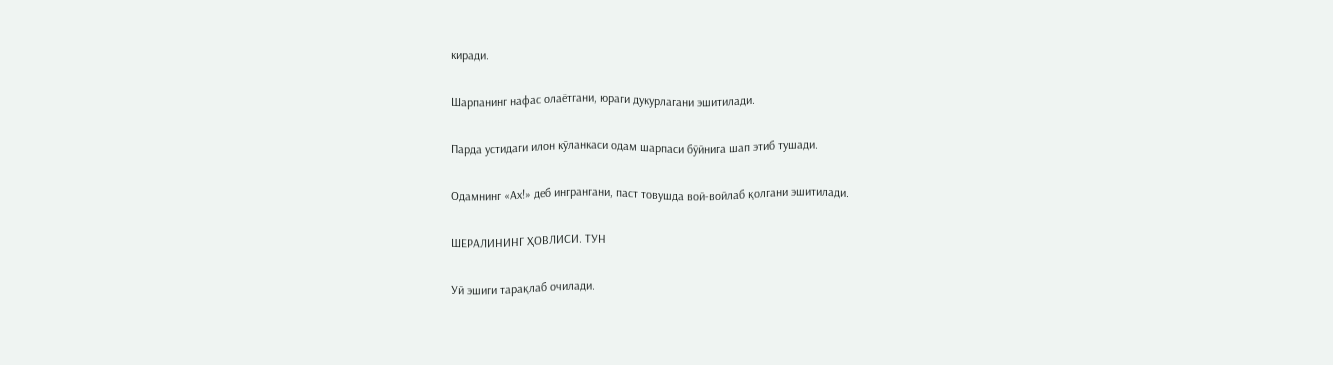киради.

Шарпанинг нафас олаётгани, юраги дукурлагани эшитилади.

Парда устидаги илон кўланкаси одам шарпаси бўйнига шап этиб тушади.

Одамнинг «Ах!» деб ингрангани, паст товушда вой-войлаб қолгани эшитилади.

ШЕРАЛИНИНГ ҲОВЛИСИ. ТУН

Уй эшиги тарақлаб очилади.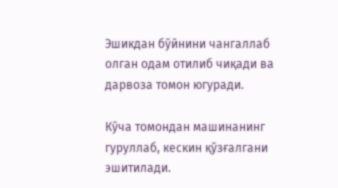Эшикдан бўйнини чангаллаб олган одам отилиб чиқади ва дарвоза томон югуради.

Кўча томондан машинанинг гуруллаб, кескин қўзғалгани эшитилади.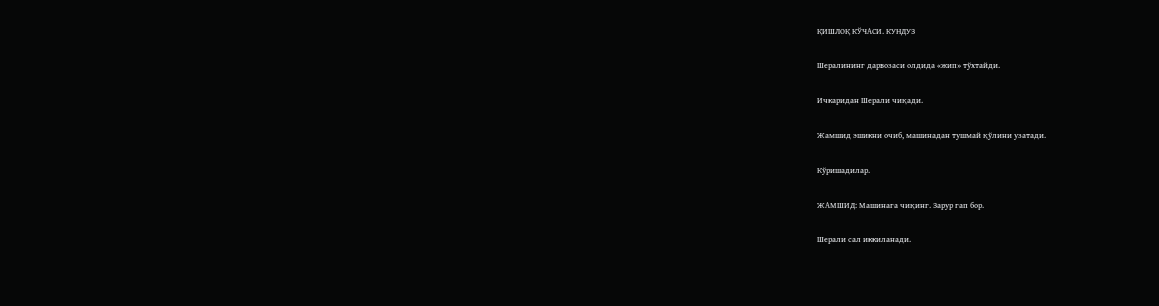ҚИШЛОҚ КЎЧАСИ. КУНДУЗ

Шералининг дарвозаси олдида «жип» тўхтайди.

Ичкаридан Шерали чиқади.

Жамшид эшикни очиб, машинадан тушмай қўлини узатади.

Кўришадилар.

ЖАМШИД: Машинага чиқинг. Зарур гап бор.

Шерали сал иккиланади.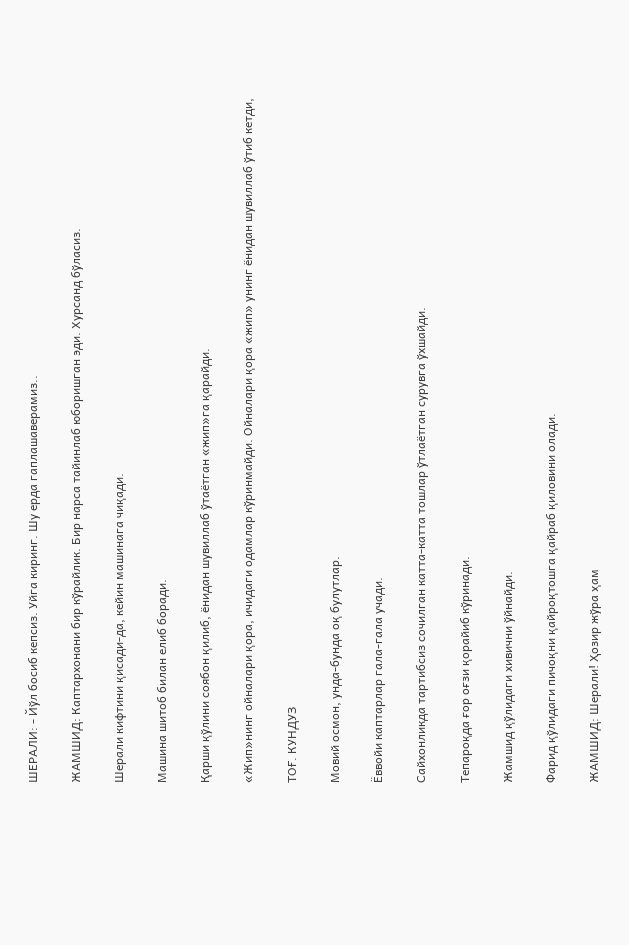ШЕРАЛИ: - Йўл босиб кепсиз. Уйга киринг. Шу ерда гаплашаверамиз..

ЖАМШИД: Каптархонани бир кўрайлик. Бир нарса тайинлаб юборишган эди. Хурсанд бўласиз.

Шерали кифтини қисади-да, кейин машинага чиқади.

Машина шитоб билан елиб боради.

Қарши қўлини соябон қилиб, ёнидан шувиллаб ўтаётган «жип»га қарайди.

«Жип»нинг ойналари қора, ичидаги одамлар кўринмайди. Ойналари қора «жип» унинг ёнидан шувиллаб ўтиб кетди,

ТОҒ. КУНДУЗ

Мовий осмон, унда-бунда оқ булутлар.

Ёввойи каптарлар гала-гала учади.

Сайхонликда тартибсиз сочилган катта-катта тошлар ўтлаётган сурувга ўхшайди.

Тепароқда ғор оғзи қорайиб кўринади.

Жамшид қўлидаги хивични ўйнайди.

Фарид қўлидаги пичоқни қайроқтошга қайраб қиловини олади.

ЖАМШИД: Шерали! Ҳозир жўра ҳам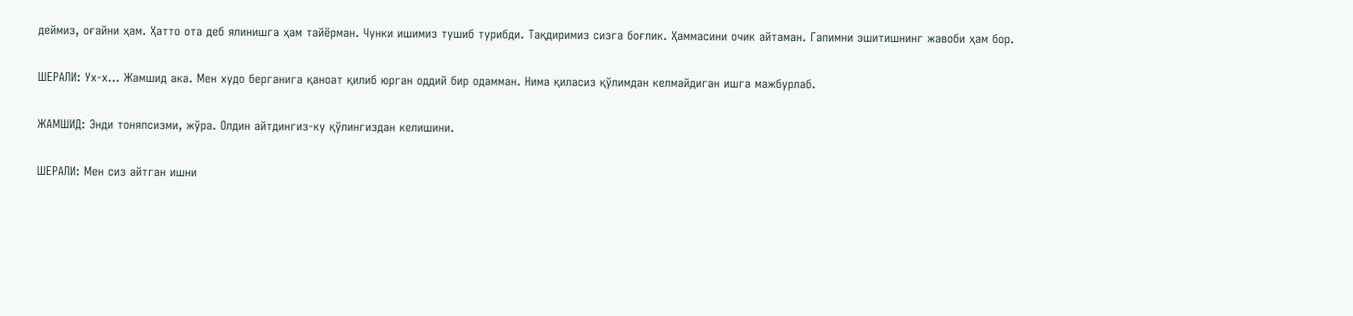деймиз, оғайни ҳам. Ҳатто ота деб ялинишга ҳам тайёрман. Чунки ишимиз тушиб турибди. Тақдиримиз сизга боғлик. Ҳаммасини очик айтаман. Гапимни эшитишнинг жавоби ҳам бор.

ШЕРАЛИ: Ух-х... Жамшид ака. Мен худо берганига қаноат қилиб юрган оддий бир одамман. Нима қиласиз қўлимдан келмайдиган ишга мажбурлаб.

ЖАМШИД: Энди тоняпсизми, жўра. Олдин айтдингиз-ку қўлингиздан келишини.

ШЕРАЛИ: Мен сиз айтган ишни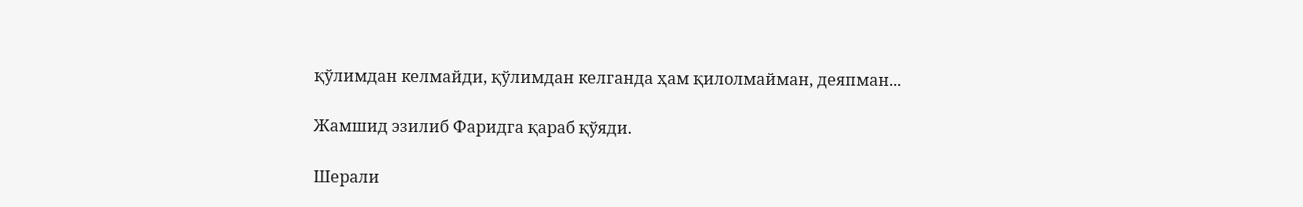қўлимдан келмайди, қўлимдан келганда ҳам қилолмайман, деяпман...

Жамшид эзилиб Фаридга қараб қўяди.

Шерали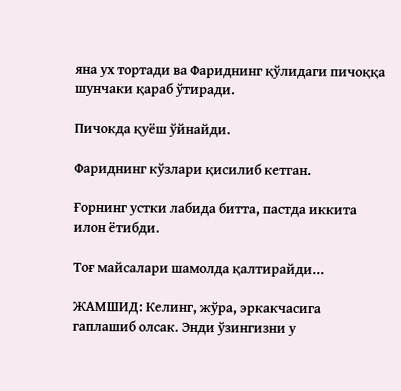яна ух тортади ва Фариднинг қўлидаги пичоққа шунчаки қараб ўтиради.

Пичокда қуёш ўйнайди.

Фариднинг кўзлари қисилиб кетган.

Ғорнинг устки лабида битта, пастда иккита илон ётибди.

Тоғ майсалари шамолда қалтирайди...

ЖАМШИД: Келинг, жўра, эркакчасига гаплашиб олсак. Энди ўзингизни у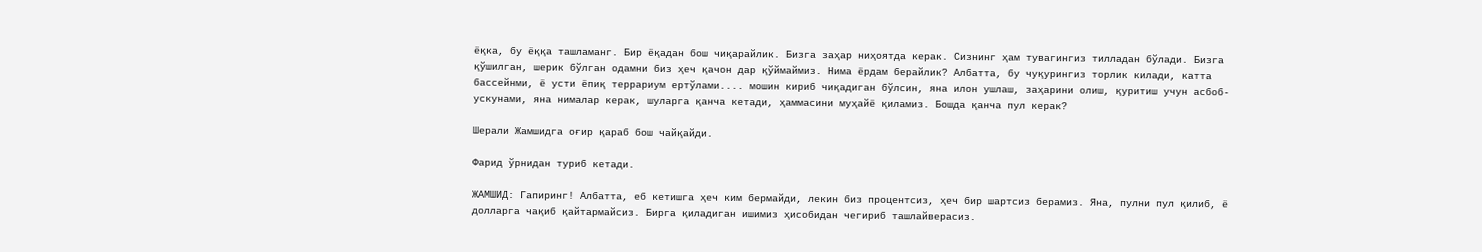ёқка, бу ёққа ташламанг. Бир ёқадан бош чиқарайлик. Бизга заҳар ниҳоятда керак. Сизнинг ҳам тувагингиз тилладан бўлади. Бизга қўшилган, шерик бўлган одамни биз ҳеч қачон дар қўймаймиз. Нима ёрдам берайлик? Албатта, бу чуқурингиз торлик килади, катта бассейнми, ё усти ёпиқ террариум ертўлами.... мошин кириб чиқадиган бўлсин, яна илон ушлаш, заҳарини олиш, қуритиш учун асбоб-ускунами, яна нималар керак, шуларга қанча кетади, ҳаммасини муҳайё қиламиз. Бошда қанча пул керак?

Шерали Жамшидга оғир қараб бош чайқайди.

Фарид ўрнидан туриб кетади.

ЖАМШИД: Гапиринг! Албатта, еб кетишга ҳеч ким бермайди, лекин биз процентсиз, ҳеч бир шартсиз берамиз. Яна, пулни пул қилиб, ё долларга чақиб қайтармайсиз. Бирга қиладиган ишимиз ҳисобидан чегириб ташлайверасиз.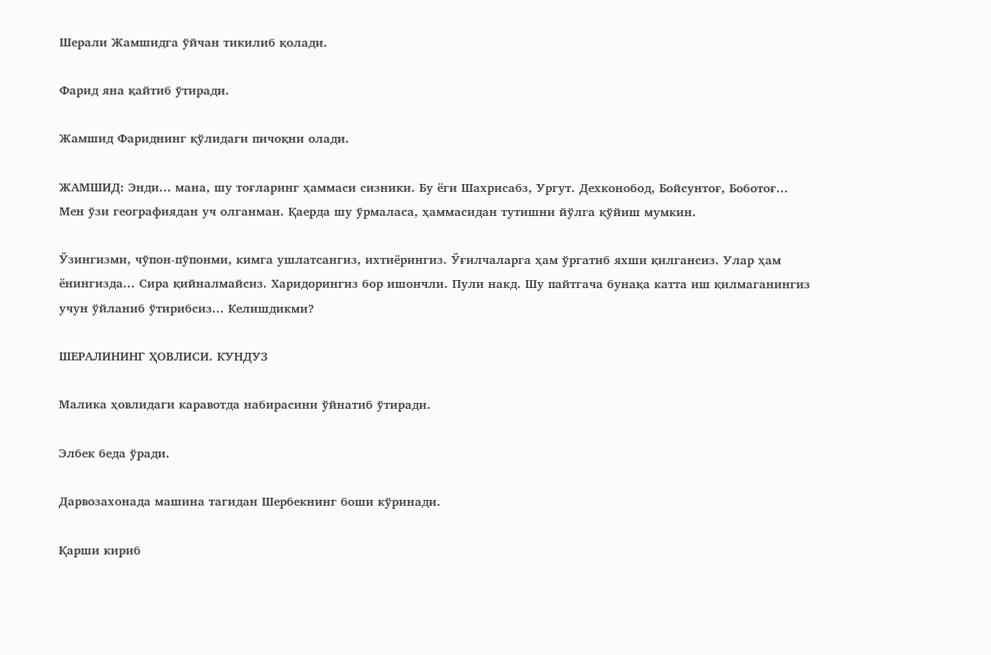Шерали Жамшидга ўйчан тикилиб қолади.

Фарид яна қайтиб ўтиради.

Жамшид Фариднинг қўлидаги пичоқни олади.

ЖАМШИД: Энди... мана, шу тоғларинг ҳаммаси сизники. Бу ёги Шахрисабз, Ургут. Дехконобод, Бойсунтоғ, Боботоғ... Мен ўзи географиядан уч олганман. Қаерда шу ўрмаласа, ҳаммасидан тутишни йўлга қўйиш мумкин.

Ўзингизми, чўпон-пўпонми, кимга ушлатсангиз, ихтиёрингиз. Ўғилчаларга ҳам ўргатиб яхши қилгансиз. Улар ҳам ёнингизда... Сира қийналмайсиз. Харидорингиз бор ишончли. Пули накд. Шу пайтгача бунақа катта иш қилмаганингиз учун ўйланиб ўтирибсиз... Келишдикми?

ШЕРАЛИНИНГ ҲОВЛИСИ. КУНДУЗ

Малика ҳовлидаги каравотда набирасини ўйнатиб ўтиради.

Элбек беда ўради.

Дарвозахонада машина тагидан Шербекнинг боши кўринади.

Қарши кириб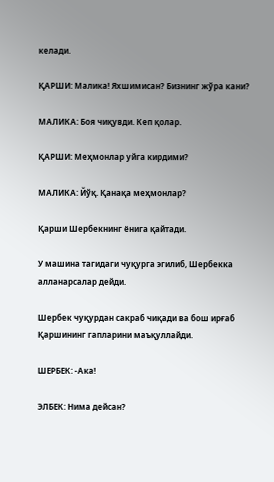келади.

ҚАРШИ: Малика! Яхшимисан? Бизнинг жўра кани?

МАЛИКА: Боя чиқувди. Кеп қолар.

ҚАРШИ: Меҳмонлар уйга кирдими?

МАЛИКА: Йўқ. Қанақа меҳмонлар?

Қарши Шербекнинг ёнига қайтади.

У машина тагидаги чуқурга эгилиб, Шербекка алланарсалар дейди.

Шербек чуқурдан сакраб чиқади ва бош ирғаб Қаршининг гапларини маъқуллайди.

ШЕРБЕК: -Ака!

ЭЛБЕК: Нима дейсан?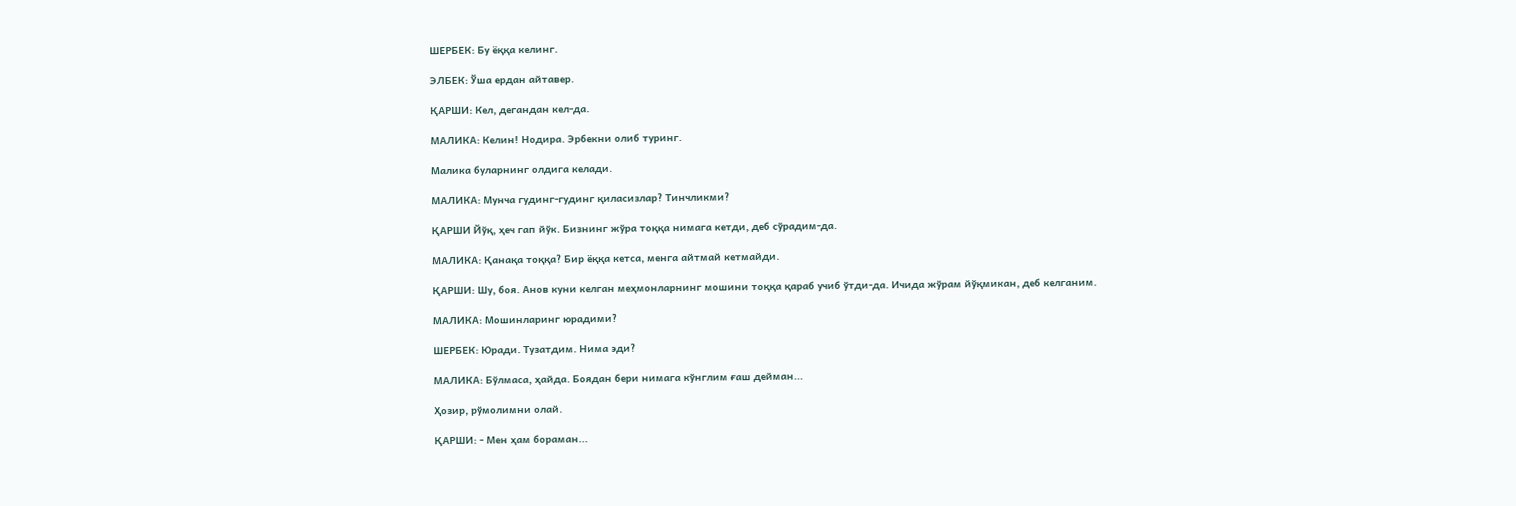ШЕРБЕК: Бу ёққа келинг.

ЭЛБЕК: Ўша ердан айтавер.

ҚАРШИ: Кел, дегандан кел-да.

МАЛИКА: Келин! Нодира. Эрбекни олиб туринг.

Малика буларнинг олдига келади.

МАЛИКА: Мунча гудинг-гудинг қиласизлар? Тинчликми?

ҚАРШИ Йўқ, ҳеч гап йўк. Бизнинг жўра тоққа нимага кетди, деб сўрадим-да.

МАЛИКА: Қанақа тоққа? Бир ёққа кетса, менга айтмай кетмайди.

ҚАРШИ: Шу, боя. Анов куни келган меҳмонларнинг мошини тоққа қараб учиб ўтди-да. Ичида жўрам йўқмикан, деб келганим.

МАЛИКА: Мошинларинг юрадими?

ШЕРБЕК: Юради. Тузатдим. Нима эди?

МАЛИКА: Бўлмаса, ҳайда. Боядан бери нимага кўнглим ғаш дейман...

Ҳозир, рўмолимни олай.

ҚАРШИ: - Мен ҳам бораман...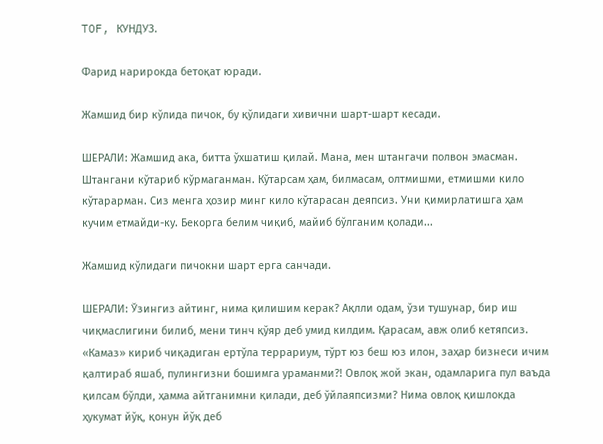TOF, КУНДУЗ.

Фарид нарирокда бетоқат юради.

Жамшид бир кўлида пичок, бу қўлидаги хивични шарт-шарт кесади.

ШЕРАЛИ: Жамшид ака, битта ўхшатиш қилай. Мана, мен штангачи полвон эмасман. Штангани кўтариб кўрмаганман. Кўтарсам ҳам, билмасам, олтмишми, етмишми кило кўтарарман. Сиз менга ҳозир минг кило кўтарасан деяпсиз. Уни қимирлатишга ҳам кучим етмайди-ку. Бекорга белим чиқиб, майиб бўлганим қолади...

Жамшид кўлидаги пичокни шарт ерга санчади.

ШЕРАЛИ: Ўзингиз айтинг, нима қилишим керак? Ақлли одам, ўзи тушунар, бир иш чиқмаслигини билиб, мени тинч қўяр деб умид килдим. Қарасам, авж олиб кетяпсиз. «Камаз» кириб чиқадиган ертўла террариум, тўрт юз беш юз илон, заҳар бизнеси ичим қалтираб яшаб, пулингизни бошимга ураманми?! Овлоқ жой экан, одамларига пул ваъда қилсам бўлди, ҳамма айтганимни қилади, деб ўйлаяпсизми? Нима овлоқ қишлокда ҳукумат йўқ, қонун йўқ деб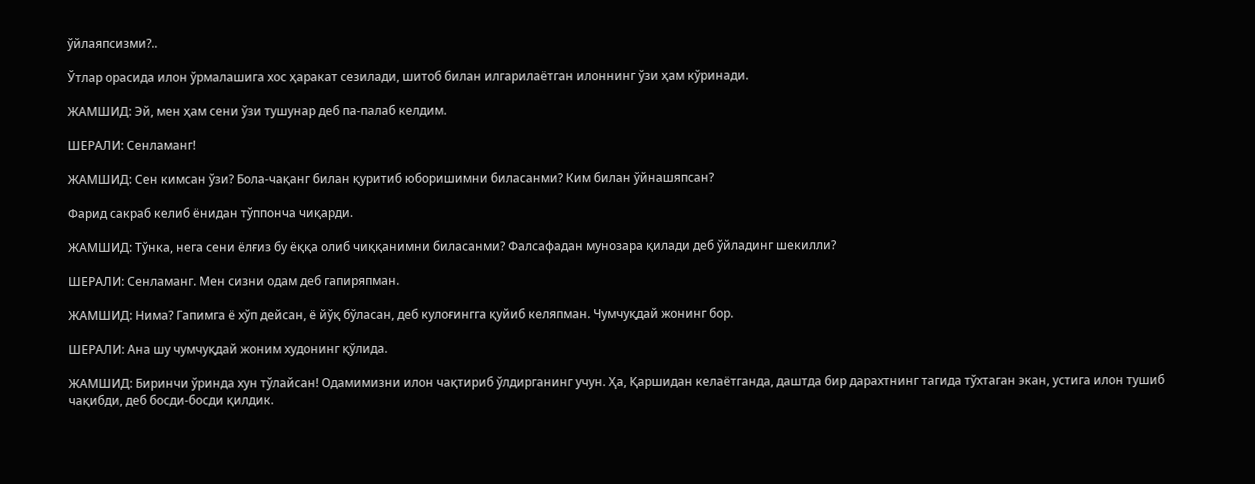ўйлаяпсизми?..

Ўтлар орасида илон ўрмалашига хос ҳаракат сезилади, шитоб билан илгарилаётган илоннинг ўзи ҳам кўринади.

ЖАМШИД: Эй, мен ҳам сени ўзи тушунар деб па-палаб келдим.

ШЕРАЛИ: Сенламанг!

ЖАМШИД: Сен кимсан ўзи? Бола-чақанг билан қуритиб юборишимни биласанми? Ким билан ўйнашяпсан?

Фарид сакраб келиб ёнидан тўппонча чиқарди.

ЖАМШИД: Тўнка, нега сени ёлғиз бу ёққа олиб чиққанимни биласанми? Фалсафадан мунозара қилади деб ўйладинг шекилли?

ШЕРАЛИ: Сенламанг. Мен сизни одам деб гапиряпман.

ЖАМШИД: Нима? Гапимга ё хўп дейсан, ё йўқ бўласан, деб кулоғингга қуйиб келяпман. Чумчуқдай жонинг бор.

ШЕРАЛИ: Ана шу чумчуқдай жоним худонинг қўлида.

ЖАМШИД: Биринчи ўринда хун тўлайсан! Одамимизни илон чақтириб ўлдирганинг учун. Ҳа, Қаршидан келаётганда, даштда бир дарахтнинг тагида тўхтаган экан, устига илон тушиб чақибди, деб босди-босди қилдик.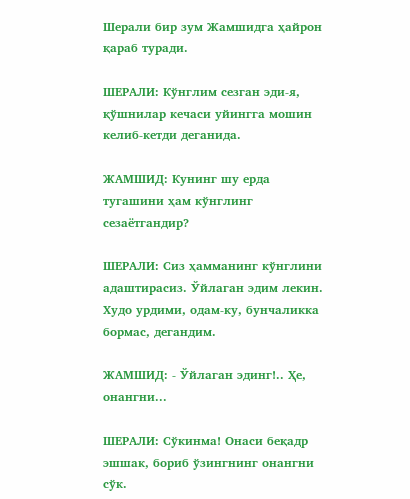Шерали бир зум Жамшидга ҳайрон қараб туради.

ШЕРАЛИ: Кўнглим сезган эди-я, қўшнилар кечаси уйингга мошин келиб-кетди деганида.

ЖАМШИД: Кунинг шу ерда тугашини ҳам кўнглинг сезаётгандир?

ШЕРАЛИ: Сиз ҳамманинг кўнглини адаштирасиз. Ўйлаган эдим лекин. Худо урдими, одам-ку, бунчаликка бормас, дегандим.

ЖАМШИД: - Ўйлаган эдинг!.. Ҳе, онангни...

ШЕРАЛИ: Сўкинма! Онаси беқадр эшшак, бориб ўзингнинг онангни сўк.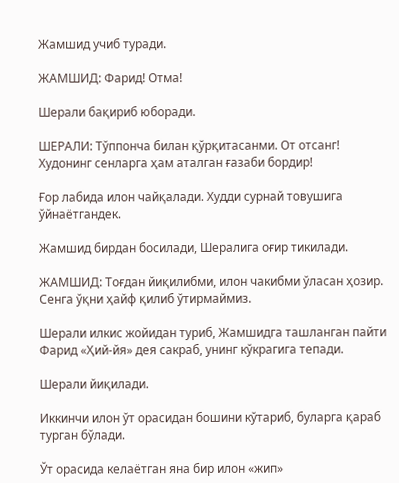Жамшид учиб туради.

ЖАМШИД: Фарид! Отма!

Шерали бақириб юборади.

ШЕРАЛИ: Тўппонча билан қўрқитасанми. От отсанг! Худонинг сенларга ҳам аталган ғазаби бордир!

Ғор лабида илон чайқалади. Худди сурнай товушига ўйнаётгандек.

Жамшид бирдан босилади, Шералига оғир тикилади.

ЖАМШИД: Тоғдан йиқилибми, илон чакибми ўласан ҳозир. Сенга ўқни ҳайф қилиб ўтирмаймиз.

Шерали илкис жойидан туриб, Жамшидга ташланган пайти Фарид «Ҳий-йя» дея сакраб, унинг кўкрагига тепади.

Шерали йиқилади.

Иккинчи илон ўт орасидан бошини кўтариб, буларга қараб турган бўлади.

Ўт орасида келаётган яна бир илон «жип»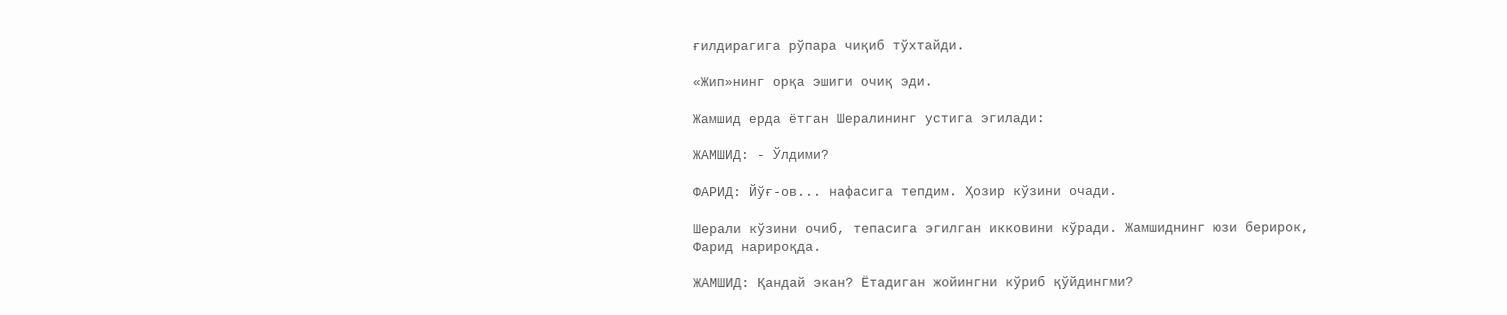ғилдирагига рўпара чиқиб тўхтайди.

«Жип»нинг орқа эшиги очиқ эди.

Жамшид ерда ётган Шералининг устига эгилади:

ЖАМШИД: - Ўлдими?

ФАРИД: Йўғ-ов... нафасига тепдим. Ҳозир кўзини очади.

Шерали кўзини очиб, тепасига эгилган икковини кўради. Жамшиднинг юзи берирок, Фарид нарироқда.

ЖАМШИД: Қандай экан? Ётадиган жойингни кўриб қўйдингми?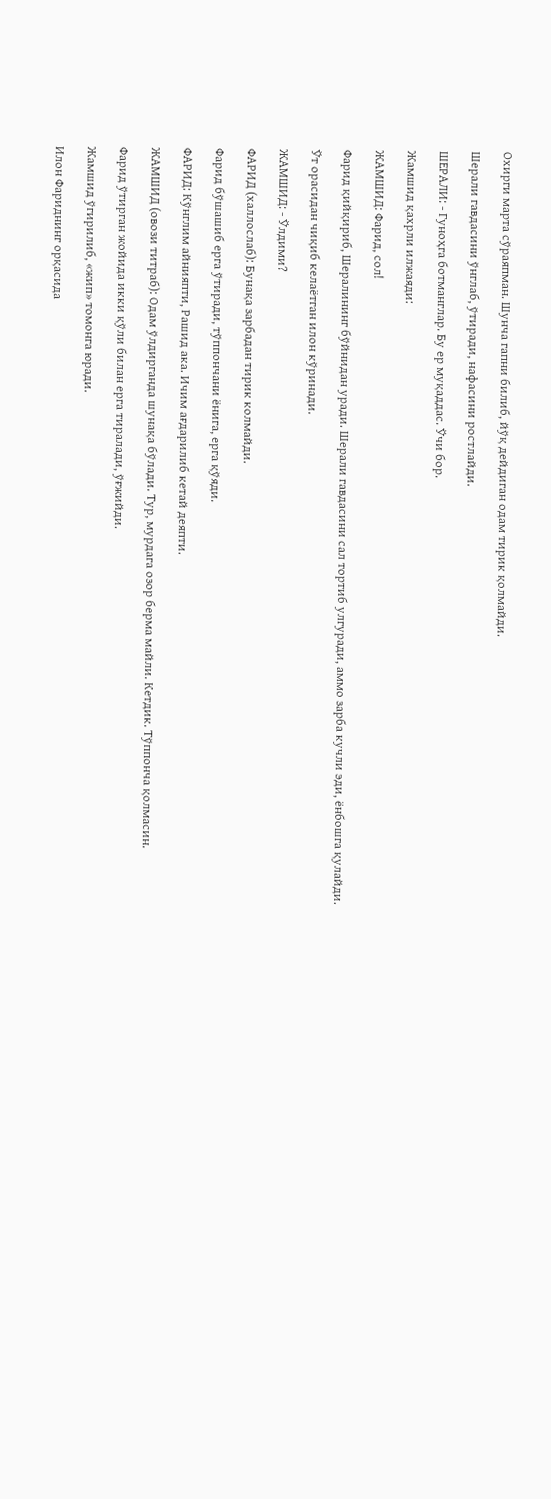Охирги марта сўраяпман. Шунча гапни билиб, йўқ дейдиган одам тирик қолмайди.

Шерали гавдасини ўнглаб, ўтиради, нафасини ростлайди.

ШЕРАЛИ: - Гуноҳга ботманглар. Бу ер муқаддас. Ўчи бор.

Жамшид қахрли илжаяди:

ЖАМШИД: Фарид, сол!

Фарид қийқириб, Шералининг бўйнидан уради. Шерали гавдасини сал тортиб улгуради, аммо зарба кучли эди, ёнбошга қулайди.

Ўт орасидан чиқиб келаётган илон кўринади.

ЖАМШИД: - Ўлдими?

ФАРИД (халлослаб): Бунақа зарбадан тирик колмайди.

Фарид бўшашиб ерга ўтиради, тўппончани ёнига, ерга қўяди.

ФАРИД: Кўнглим айнияпти, Рашид ака. Ичим ағдарилиб кетай деяпти.

ЖАМШИД (овози титраб): Одам ўлдирганда шунақа бўлади. Тур, мурдага озор берма майли. Кетдик. Тўппонча қолмасин.

Фарид ўтирган жойида икки қўли билан ерга тиралади, ўғжийди.

Жамшид ўгирилиб, «жип» томонга юради.

Илон Фариднинг орқасида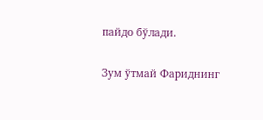пайдо бўлади.

Зум ўтмай Фариднинг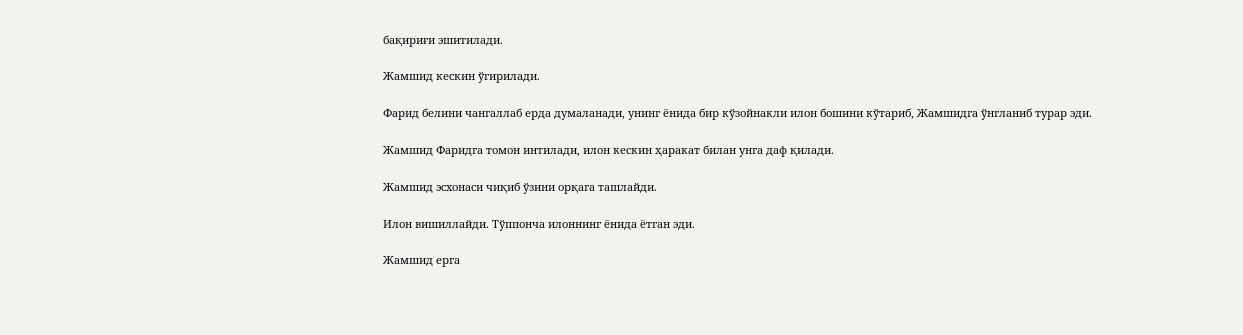бақириғи эшитилади.

Жамшид кескин ўгирилади.

Фарид белини чангаллаб ерда думаланади, унинг ёнида бир кўзойнакли илон бошини кўтариб, Жамшидга ўнгланиб турар эди.

Жамшид Фаридга томон интилади, илон кескин ҳаракат билан унга даф қилади.

Жамшид эсхонаси чиқиб ўзини орқага ташлайди.

Илон вишиллайди. Тўппонча илоннинг ёнида ётган эди.

Жамшид ерга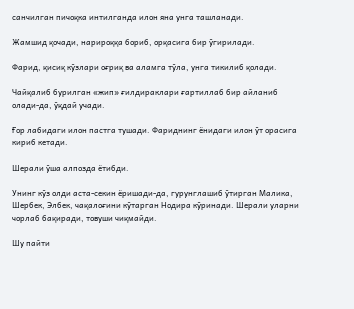санчилган пичоқка интилганда илон яна унга ташланади.

Жамшид қочади, нарироққа бориб, орқасига бир ўгирилади.

Фарид, қисиқ кўзлари оғриқ ва аламга тўла, унга тикилиб қолади.

Чайқалиб бурилган «жип» ғилдираклари ғартиллаб бир айланиб олади-да, ўқдай учади.

Ғор лабидаги илон пастга тушади. Фариднинг ёнидаги илон ўт орасига кириб кетади.

Шерали ўша алпозда ётибди.

Унинг кўз олди аста-секин ёришади-да, гурунглашиб ўтирган Малика, Шербек, Элбек, чақалоғини кўтарган Нодира кўринади. Шерали уларни чорлаб бақиради, товуши чиқмайди.

Шу пайти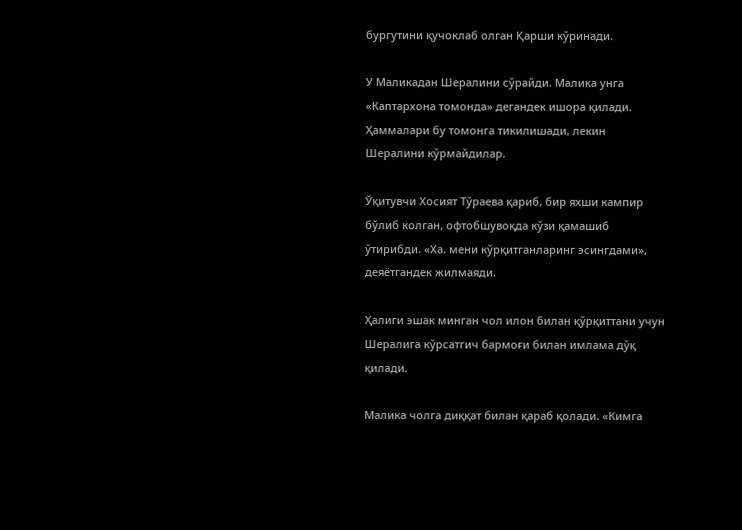бургутини қучоклаб олган Қарши кўринади.

У Маликадан Шералини сўрайди. Малика унга «Каптархона томонда» дегандек ишора қилади. Ҳаммалари бу томонга тикилишади, лекин Шералини кўрмайдилар.

Ўқитувчи Хосият Тўраева қариб, бир яхши кампир бўлиб колган, офтобшувоқда кўзи қамашиб ўтирибди. «Ха. мени кўрқитганларинг эсингдами», деяётгандек жилмаяди.

Ҳалиги эшак минган чол илон билан қўрқиттани учун Шералига кўрсатгич бармоғи билан имлама дўқ қилади.

Малика чолга диққат билан қараб қолади. «Кимга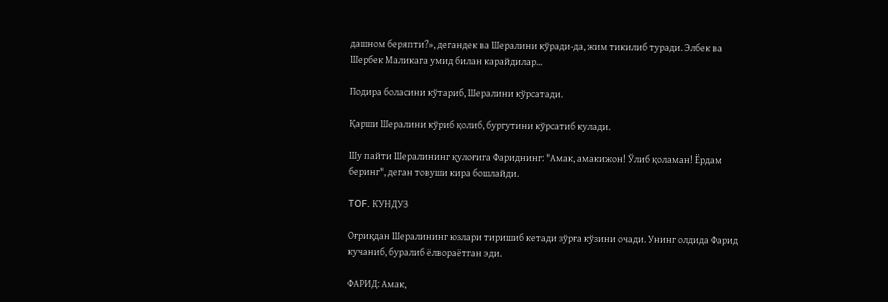дашном беряпти?», дегандек ва Шералини кўради-да, жим тикилиб туради. Элбек ва Шербек Маликага умид билан карайдилар...

Подира боласини кўтариб, Шералини кўрсатади.

Қарши Шералини кўриб қолиб, бургутини кўрсатиб кулади.

Шу пайти Шералининг қулоғига Фариднинг: "Амак, амакижон! Ўлиб қоламан! Ёрдам беринг", деган товуши кира бошлайди.

TOF. КУНДУЗ

Оғриқдан Шералининг юзлари тиришиб кетади зўрға кўзини очади. Унинг олдида Фарид кучаниб, буралиб ёлвораётган эди.

ФАРИД: Амак,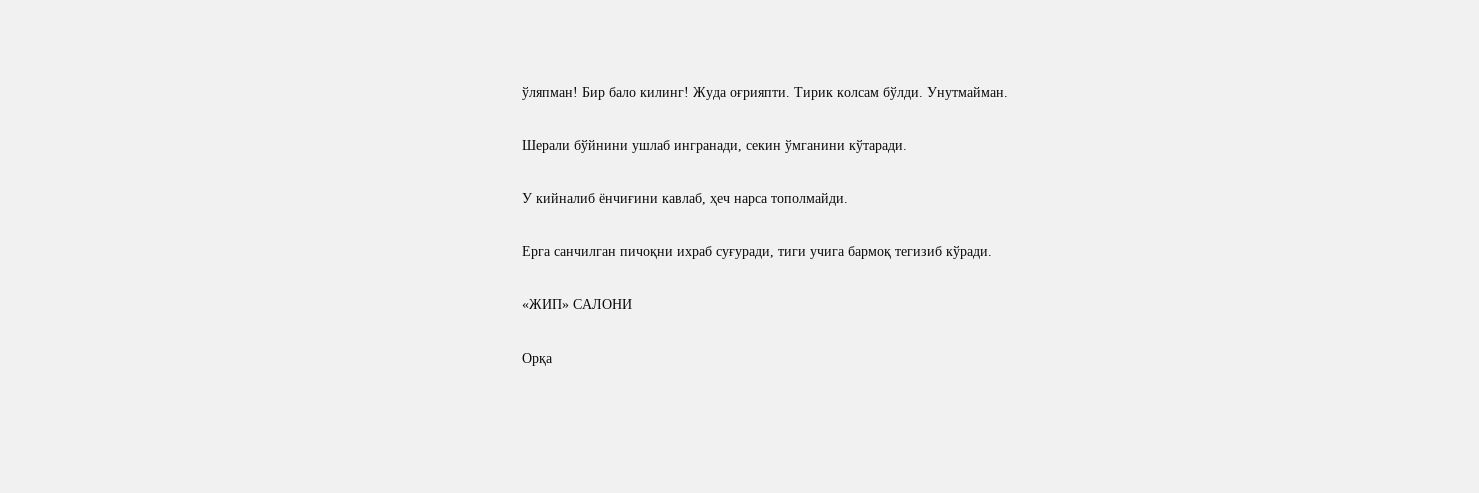ўляпман! Бир бало килинг! Жуда оғрияпти. Тирик колсам бўлди. Унутмайман.

Шерали бўйнини ушлаб ингранади, секин ўмганини кўтаради.

У кийналиб ёнчиғини кавлаб, ҳеч нарса тополмайди.

Ерга санчилган пичоқни ихраб суғуради, тиги учига бармоқ тегизиб кўради.

«ЖИП» САЛОНИ

Орқа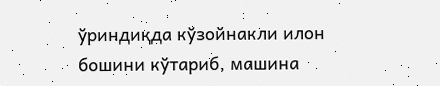ўриндиқда кўзойнакли илон бошини кўтариб, машина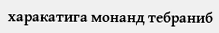харакатига монанд тебраниб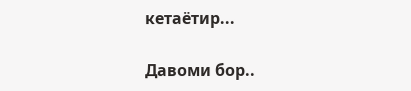кетаётир...

Давоми бор..